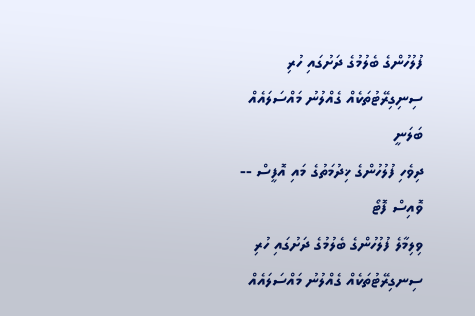ފުލުހުންގެ ބެލުމުގެ ދަށުގައި ހުރި ސިނިގިރޭޓުތަކެއް ގެއްލުނު މައްސަލައެއް ބަލަނީ
ދިވެހި ފުލުހުންގެ ޚިދުމަތުގެ މައި އޮފީސް -- ވޮއިސް ފޮޓޯ
ވިލިމާލެ ފުލުހުންގެ ބެލުމުގެ ދަށުގައި ހުރި ސިނގިރޭޓުތަކެއް ގެއްލުނު މައްސަލައެއް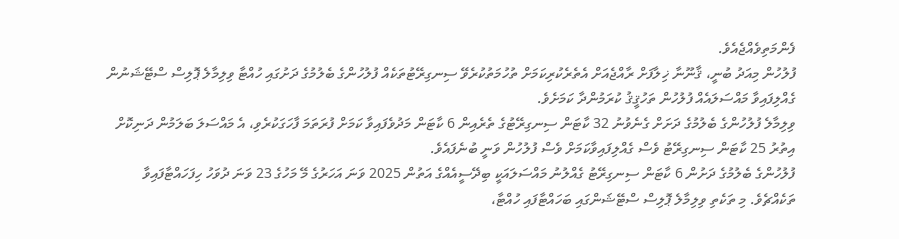ފެންމަތިވެއްޖެއެވެ.
ފުލުހުން މިއަދު ބުނީ، ޤާނޫނާ ޚިލާފަށް ރާއްޖެއަށް އެތެރެކުރިކަމަށް ތުހުމަތުކުރެވޭ ސިނގިރޭޓުތަކެއް ފުލުހުންގެ ބެލުމުގެ ދަށުގައި ހުއްޓާ ވިލިމާލެ ޕޮލިސް ސްޓޭޝަނުން ގެއްލިފައިވާ މައްސަލައެއް ފުލުހުން ތަހުޤީޤު ކުރަމުންދާ ކަމަށެވެ.
ވިލިމާލެ ފުލުހުންގެ ބެލުމުގެ ދަށަށް ގެނެވުނު 32 ކާޓަން ސިނގިރޭޓުގެ ތެރެއިން 6 ކާޓަން މަދުވެފައިވާ ކަމަށް ފުރަތަމަ ފާހަގަކުރެވި، އެ މައްސަލަ ބަލަމުން ދަނިކޮށް އިތުރު 25 ކާޓަން ސިނގިރޭޓު ވެސް ގެއްލިފައިވާކަމަށް ވެސް ފުލުހުން ވަނީ ބުނެފައެވެ.
ފުލުހުންގެ ބެލުމުގެ ދަށުން 6 ކާޓަން ސިނގިރޭޓު ގެއްލުނު މައްސަލައަކީ ބިދޭސީއެއްގެ އަތުން 2025 ވަނަ އަހަރުގެ މޭ މަހުގެ 23 ވަނަ ދުވަހު ހިފަހައްޓާފައިވާ ތަކެއްޗެވެ. މި ތަކެތި ވިލިމާލެ ޕޮލިސް ސްޓޭޝަންގައި ބަހައްޓާފައި ހުއްޓާ،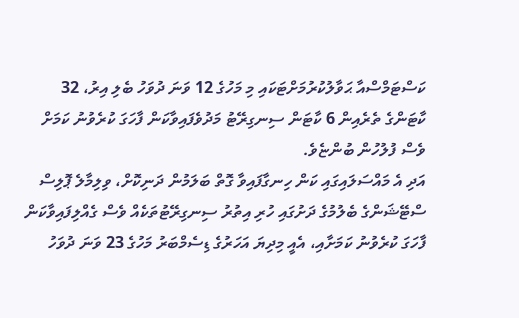ކަސްޓަމްސްއާ ޙަވާލުކުރުމަށްޓަކައި މި މަހުގެ 12 ވަނަ ދުވަހު ބެލި އިރު، 32 ކާޓަންގެ ތެރެއިން 6 ކާޓަން ސިނގިރޭޓު މަދުވެފައިވާކަން ފާހަގަ ކުރެވުނު ކަމަށް ވެސް ފުލުހުން ބުންޏެވެ.
އަދި އެ މައްސަލައިގައި ކަން ހިނގާފައިވާ ގޮތް ބަލަމުން ދަނިކޮށް، ވިލިމާލެ ޕޮލިސް ސްޓޭޝަންގެ ބެލުމުގެ ދަށުގައި ހުރި އިތުރު ސިނގިރޭޓުތަކެއް ވެސް ގެއްލިފައިވާކަން ފާހަގަ ކުރެވުނު ކަމަށާއި، އެއީ މިދިޔަ އަހަރުގެ ޑިސެމްބަރު މަހުގެ 23 ވަނަ ދުވަހު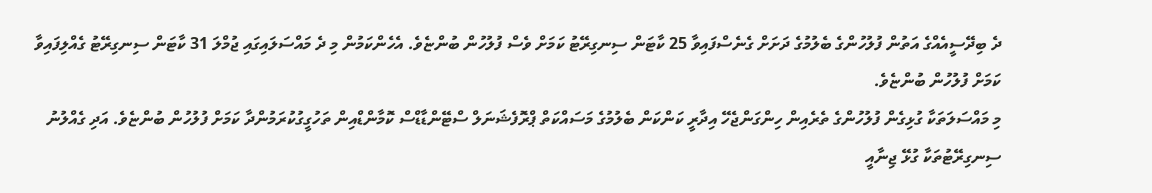ދެ ބިދޭސީއެއްގެ އަތުން ފުލުހުންގެ ބެލުމުގެ ދަށަށް ގެނެސްފައިވާ 25 ކާޓަން ސިނގިރޭޓު ކަމަށް ވެސް ފުލުހުން ބުންޏެވެ. އެހެންކަމުން މި ދެ މައްސަލައިގައި ޖުމްލަ 31 ކާޓަން ސިނގިރޭޓު ގެއްލިފައިވާ ކަމަށް ފުލުހުން ބުންޏެވެ.
މި މައްސަލަތަކާ ގުޅިގެން ފުލުހުންގެ ތެރެއިން ހިންގަންޖެހޭ އިދާރީ ކަންކަން ބެލުމުގެ މަސައްކަތް ޕްރޮފެޝަނަލް ސްޓޭންޑާޑްސް ކޮމާންޑްއިން ތަހުގީގުކުރަމުންދާ ކަމަށް ފުލުހުން ބުންޏެވެ. އަދި ގެއްލުނު ސިނގިރޭޓުތަކާ ގުޅޭ ޖިނާއީ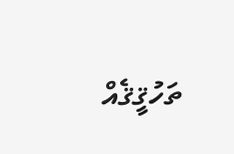ތަހުޤީޤެއް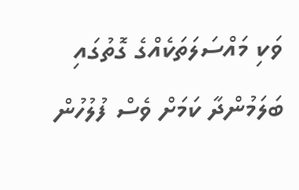ވަކި މައްސަލަތަކެއްގެ ގޮތުގައި ބަލަމުންދާ ކަމަށް ވެސް ފުލުހުން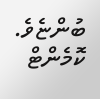ބުންޏެވެ.
ކޮމެންޓް